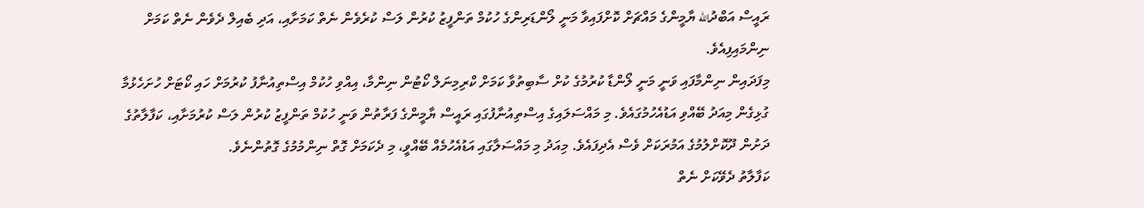ރައީސް އަބްދުالله ޔާމީންގެ މައްޗަށް ކޮށްފައިވާ މަނީ ލޯންޑަރިންގެ ހުކުމް ތަންފީޒު ކުރުން ލަސް ކުރެވެން ނެތް ކަމަށާއި، އަދި ބެއިލް ދެވެން ނެތް ކަމަށް ނިންމައިފިއެވެ.
މިފަދައިން ނިންމާފައި ވަނީ މަނީ ލޯންޑާ ކުރުމުގެ ކުށް ސާބިތުވާ ކަމަށް ކްރިމިނަލް ކޯޓުން ނިންމާ، އިއްވި ހުކުމް އިސްތިއުނާފު ކުރުމަށް ހައި ކޯޓަށް ހުށަހެޅުމާ ގުޅިގެން މިއަދު ބޭއްވި އަޑުއެހުމުގައެވެ. މި މައްސަލައިގެ އިސްތިއުނާފުގައި ރައީސް ޔާމީންގެ ފަރާތުން ވަނީ ހުކުމް ތަންފީޒު ކުރުން ލަސް ކުރުމަށާއި، ކަފާލާތުގެ ދަށުން ދޫކޮށްލުމުގެ އަމުރަކަށް ވެސް އެދިފައެވެ. މިއަދު މި މައްސަލާގައި އަޑުއެހުމެއް ބޭއްވީ، މި ދެކަމަށް ގޮތް ނިންމުމުގެ ގޮތުންނެވެ.
ކަފާލާތު ދެވޭކަށް ނެތް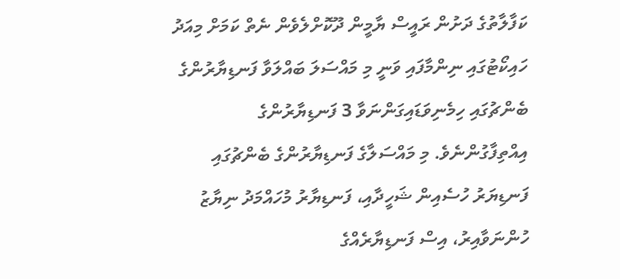ކަފާލާތުގެ ދަށުން ރައީސް ޔާމީން ދޫކޮށްލެވެން ނެތް ކަމަށް މިއަދު ހައިކޯޓުގައި ނިންމާފައި ވަނީ މި މައްސަލަ ބައްލަވާ ފަނޑިޔާރުންގެ ބެންޗުގައި ހިމެނިވަޑައިގަންނަވާ 3 ފަނޑިޔާރުންގެ އިއްތިފާގުންނެވެ. މި މައްސަލާގެ ފަނޑިޔާރުންގެ ބެންޗުގައި ފަނޑިޔަރު ހުސެއިން ޝަހީދާއި، ފަނޑިޔާރު މުހައްމަދު ނިޔާޒު ހުންނަވާއިރު، އިސް ފަނޑިޔާރެއްގެ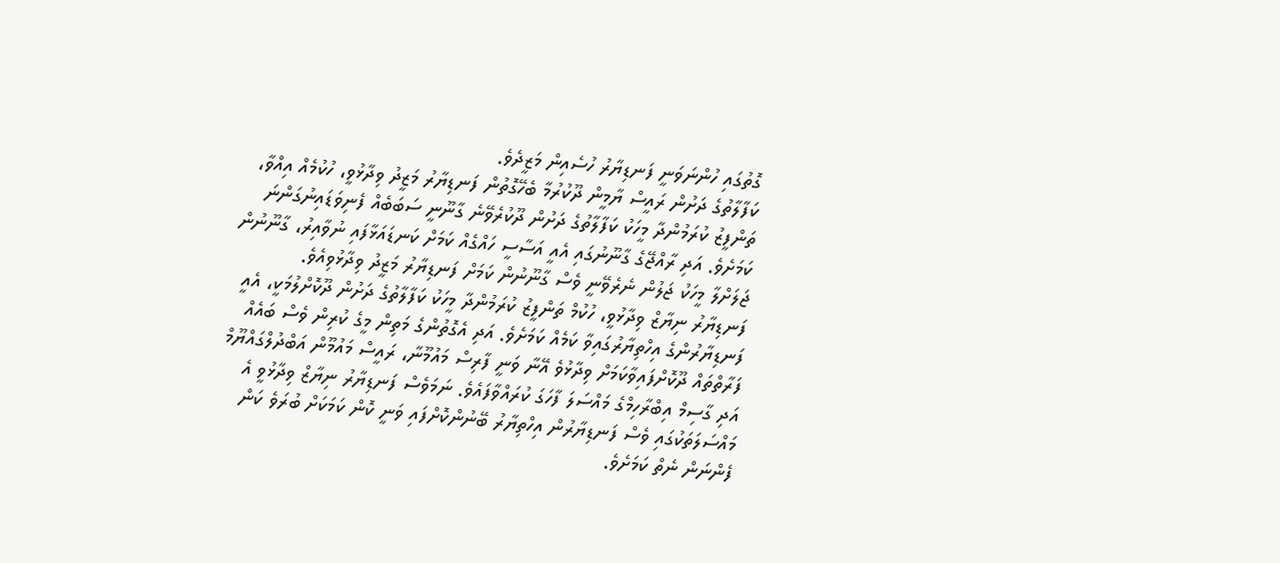ގޮތުގައި ހުންނަވަނީ ފަނޑިޔާރު ހުސެއިން މަޒީދެވެ.
ކަފާލާތުގެ ދަށުން ރައީސް ޔާމީން ދޫކުރުމާ ބެހޭގޮތުން ފަނޑިޔާރު މަޒީދު ވިދާޅުވީ، ހުކުމެއް އިއްވާ، ތަންފީޒު ކުރަމުންދާ މީހަކު ކަފާލާތުގެ ދަށުން ދޫކުރެވޭނެ ގާނޫނީ ސަބަބެއް ފެނިވަޑައިނުގަންނަ ކަމަށެވެ. އަދި ރާއްޖޭގެ ގާނޫނުގައި އެއީ އަސާސީ ހައްގެއް ކަމަށް ކަނޑައަޅާފައި ނުވާއިރު، ގާނޫނުން ޖަލަށްލާ މީހަކު ޖަލުން ނެރެވޭނީ ވެސް ގާނޫނުން ކަމަށް ފަނޑިޔާރު މަޒީދު ވިދާޅުވިއެވެ.
ފަނޑިޔާރު ނިޔާޒް ވިދާޅުވީ، ހުކުމް ތަންފީޒު ކުރަމުންދާ މީހަކު ކަފާލާތުގެ ދަށުން ދޫކޮށްލުމަކީ، އެއީ ފަނޑިޔާރުންގެ އިހްތިޔާރުގައިވާ ކަމެއް ކަމަށެވެ. އަދި އެގޮތުންގެ މަތިން މީގެ ކުރިން ވެސް ބައެއް ފަރާތްތައް ދޫކޮށްފައިވާކަމަށް ވިދާޅުވެ އޭނާ ވަނީ ފާރިސް މައުމޫނާ، ރައީސް މައުމޫން އަބްދުލްގައްޔޫމް އަދި ގާސިމް އިބްރާހިމްގެ މައްސަލަ ފާހަގަ ކުރައްވާފައެވެ. ނަމަވެސް ފަނޑިޔާރު ނިޔާޒް ވިދާޅުވީ އެ މައްސަލަތަކުގައި ވެސް ފަނޑިޔާރުން އިހްތިޔާރު ބޭނުންކޮށްފައި ވަނީ ކޮން ކަމަކަށް ބުރަވެ ކަން ފެންނަން ނެތް ކަމަށެވެ.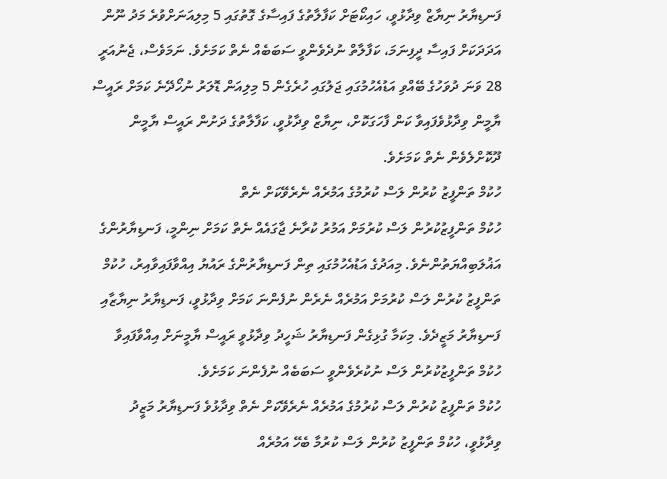ފަނޑިޔާރު ނިޔާޒް ވިދާޅުވީ، ހައިކޯޓަށް ކަފާލާތުގެ ފައިސާގެ ގޮތުގައި 5 މިލިއަނަށްވުރެ މަދު ނޫން އަދަދަކަށް ފައިސާ ދީފިނަމަ، ކަފާލާތް ނުދެވެންވީ ސަބަބެއް ނެތް ކަމަށެވެ. ނަމަވެސް، ޖެނުއަރީ 28 ވަނަ ދުވަހުގެ ބޭއްވި އަޑުއެހުމުގައި ޖަލުގައި ހުރެގެން 5 މިލިއަން ޑޮލަރު ނުހޯދޭނެ ކަމަށް ރައީސް ޔާމީން ވިދާޅުވެފައިވާ ކަން ފާހަގަކޮށް، ނިޔާޒް ވިދާޅުވީ، ކަފާލާތުގެ ދަށުން ރައީސް ޔާމީން ދޫކޮށްލެވެން ނެތް ކަމަށެވެ.
ހުކުމް ތަންފީޒު ކުރުން ލަސް ކުރުމުގެ އަމުރެއް ނެރެވޭކަށް ނެތް
ހުކުމް ތަންފީޒުކުރުން ލަސް ކުރުމަށް އަމުރު ކުރާނެ ޖާގައެއް ނެތް ކަމަށް ނިންމީ، ފަނޑިޔާރުންގެ އަޣުލަބިއްޔަތުންނެވެ. މިއަދުގެ އަޑުއެހުމުގައި ތިން ފަނޑިޔާރުންގެ ރައުޔު އިއްވާފައިވާއިރު، ހުކުމް ތަންފީޒު ކުރުން ލަސް ކުރުމަށް އަމުރެއް ނެރެން ނުފެންނަ ކަމަށް ވިދާޅުވީ، ފަނޑިޔާރު ނިޔާޒާއި ފަނޑިޔާރު މަޒީދެވެ. މިކަމާ ގުޅިގެން ފަނޑިޔާރު ޝަހީދު ވިދާޅުވީ ރައީސް ޔާމީނަށް އިއްވާފައިވާ ހުކުމް ތަންފީޒުކުރުން ލަސް ނުކުރެވެންވީ ސަބަބެއް ނުފެންނަ ކަމަށެވެ.
ހުކުމް ތަންފީޒު ކުރުން ލަސް ކުރުމުގެ އަމުރެއް ނެރެވޭކަށް ނެތް ވިދާޅުވެ ފަނޑިޔާރު މަޒީދު ވިދާޅުވީ، ހުކުމް ތަންފީޒު ކުރުން ލަސް ކުރުމާ ބެހޭ އަމުރެއް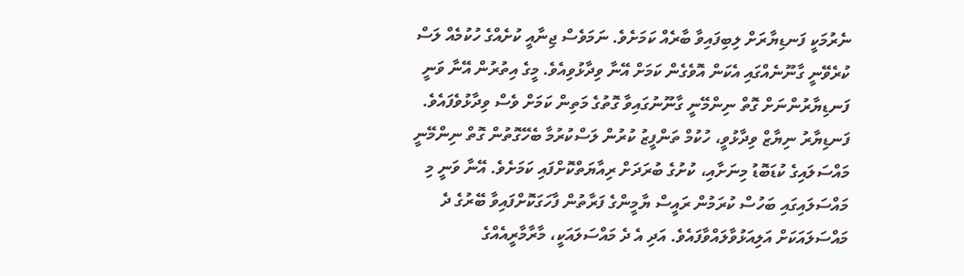ނެރުމަކީ ފަނޑިޔާރަށް ލިބިފައިވާ ބާރެއް ކަމަށެވެ. ނަމަވެސް ޖިނާއީ ކުށެއްގެ ހުކުމެއް ލަސް ކުރެވޭނީ ގާނޫނެއްގައި އެކަން އޮވެގެން ކަމަށް އޭނާ ވިދާޅުވިއެވެ. މީގެ އިތުރުން އޭނާ ވަނީ ފަނޑިޔާރުންނަށް ގޮތް ނިންމޭނީ ގާނޫނުގައިވާ ގޮތުގެ މަތިން ކަމަށް ވެސް ވިދާޅުވެފައެވެ.
ފަނޑިޔާރު ނިޔާޒް ވިދާޅުވީ، ހުކުމް ތަންފީޒު ކުރުން ލަސްކުރުމާ ބެހޭގޮތުން ގޮތް ނިންމޭނީ މައްސަލައިގެ ކުޑަބޮޑު މިނަށާއި، ކުށުގެ ބުރަދަށް ރިއާޔަތްކޮށްފައި ކަމަށެވެ. އޭނާ ވަނީ މި މައްސަލައިގައި ބަހުސް ކުރަމުން ރައީސް ޔާމީންގެ ފަރާތުން ފާހަގަކޮށްފައިވާ ބޭރުގެ ދެ މައްސަލައަކަށް އަލިއަޅުވާލައްވާފައެވެ. އަދި އެ ދެ މައްސަލައަކީ، މާރާމާރީއެއްގެ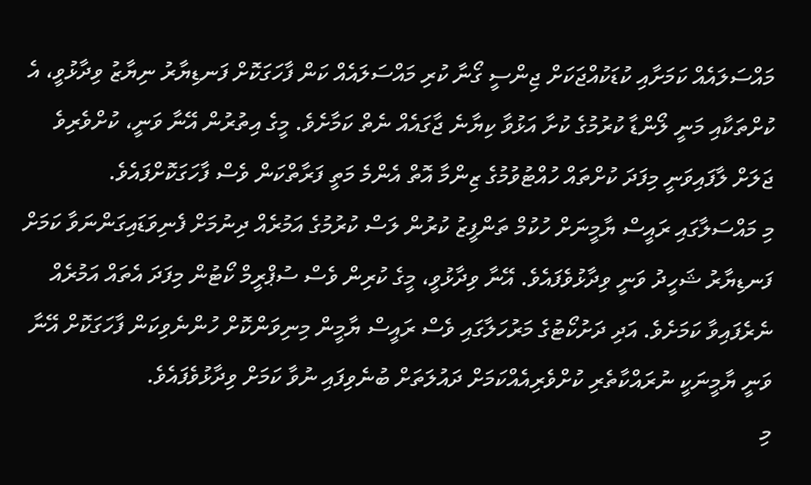މައްސަލައެއް ކަމަށާއި ކުޑަކުއްޖަކަށް ޖިންސީ ގޯނާ ކުރި މައްސަލައެއް ކަން ފާހަގަކޮށް ފަނޑިޔާރު ނިޔާޒު ވިދާޅުވީ، އެ ކުށްތަކާއި މަނީ ލޯންޑާ ކުރުމުގެ ކުށާ އަޅުވާ ކިޔާނެ ޖާގައެއް ނެތް ކަމާށެވެ. މީގެ އިތުރުން އޭނާ ވަނީ، ކުށްވެރިވެ ޖަލަށް ލާފައިވަނީ މިފަދަ ކުށްތައް ހުއްޓުވުމުގެ ޒިންމާ އޮތް އެންމެ މަތީ ފަރާތްކަން ވެސް ފާހަގަކޮށްފައެވެ.
މި މައްސަލާގައި ރައީސް ޔާމީނަށް ހުކުމް ތަންފީޒު ކުރުން ލަސް ކުރުމުގެ އަމުރެއް ދިނުމަށް ފެނިވަޑައިގަންނަވާ ކަމަށް ފަނޑިޔާރު ޝަހީދު ވަނީ ވިދާޅުވެފައެވެ. އޭނާ ވިދާޅުވީ، މީގެ ކުރިން ވެސް ސުޕްރީމް ކޯޓުން މިފަދަ އެތައް އަމުރެއް ނެރެފައިވާ ކަމަށެވެ. އަދި ދަށުކޯޓުގެ މަރުހަލާގައި ވެސް ރައީސް ޔާމީން މިނިވަންކޮށް ހުންނެވިކަން ފާހަގަކޮށް އޭނާ ވަނީ ޔާމީނަކީ ނުރައްކާތެރި ކުށްވެރިއެއްކަމަށް ދައުލަތަށް ބުނެވިފައި ނުވާ ކަމަށް ވިދާޅުވެފައެވެ.
މި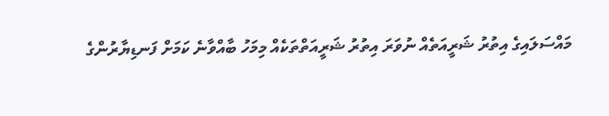މައްސަލައިގެ އިތުރު ޝަރީއަތެއް ނުވަރަ އިތުރު ޝަރީއަތްތަކެއް މިމަހު ބާއްވާނެ ކަމަށް ފަނޑިޔާރުންގެ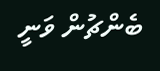ބެންޗުން ވަނީ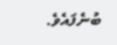ބުނެފައެވެ.